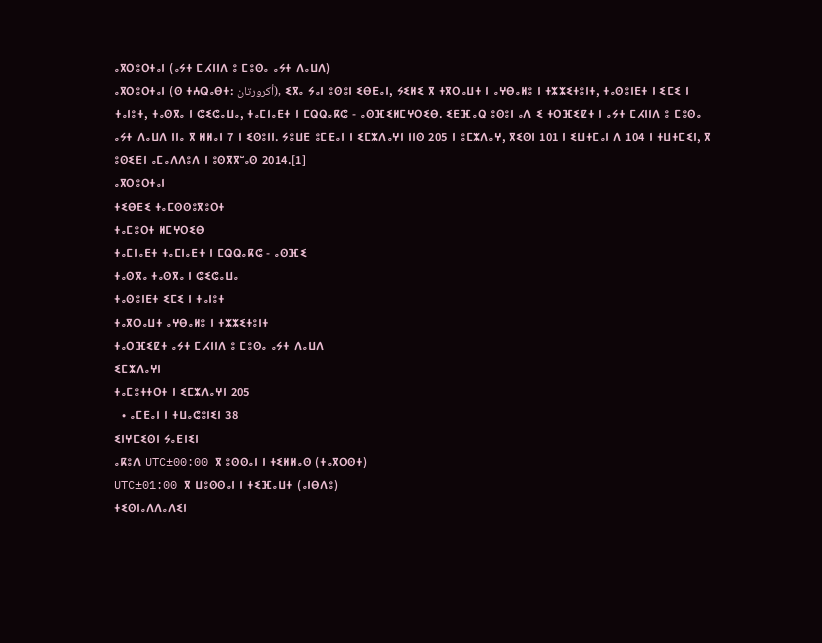ⴰⴳⵔⵓⵔⵜⴰⵏ (ⴰⵢⵜ ⵎⵃⵏⵏⴷ ⵓ ⵎⵓⵙⴰ ⴰⵢⵜ ⴷⴰⵡⴷ)
ⴰⴳⵔⵓⵔⵜⴰⵏ (ⵙ ⵜⵄⵕⴰⴱⵜ: أكرورتان), ⵉⴳⴰ ⵢⴰⵏ ⵓⵙⵓⵏ ⵉⴱⴹⴰⵏ, ⵢⵉⵍⵉ ⴳ ⵜⴳⵔⴰⵡⵜ ⵏ ⴰⵖⴱⴰⵍⵓ ⵏ ⵜⵣⵣⵉⵜⵓⵏⵜ, ⵜⴰⵙⵓⵏⴹⵜ ⵏ ⵉⵎⵉ ⵏ ⵜⴰⵏⵓⵜ, ⵜⴰⵙⴳⴰ ⵏ ⵛⵉⵛⴰⵡⴰ, ⵜⴰⵎⵏⴰⴹⵜ ⵏ ⵎⵕⵕⴰⴽⵛ - ⴰⵙⴼⵉⵍⵎⵖⵔⵉⴱ. ⵉⴹⴼⴰⵕ ⵓⵙⵓⵏ ⴰⴷ ⵉ ⵜⵔⴼⵉⵇⵜ ⵏ ⴰⵢⵜ ⵎⵃⵏⵏⴷ ⵓ ⵎⵓⵙⴰ ⴰⵢⵜ ⴷⴰⵡⴷ ⵏⵏⴰ ⴳ ⵍⵍⴰⵏ 7 ⵏ ⵉⵙⵓⵏⵏ. ⵢⵓⵡⴹ ⵓⵎⴹⴰⵏ ⵏ ⵉⵎⵣⴷⴰⵖⵏ ⵏⵏⵙ 205 ⵏ ⵓⵎⵣⴷⴰⵖ, ⴳⵉⵙⵏ 101 ⵏ ⵉⵡⵜⵎⴰⵏ ⴷ 104 ⵏ ⵜⵡⵜⵎⵉⵏ, ⴳ ⵓⵙⵉⴹⵏ ⴰⵎⴰⴷⴷⵓⴷ ⵏ ⵓⵙⴳⴳⵯⴰⵙ 2014.[1]
ⴰⴳⵔⵓⵔⵜⴰⵏ
ⵜⵉⴱⴹⵉ ⵜⴰⵎⵙⵙⵓⴳⵓⵔⵜ
ⵜⴰⵎⵓⵔⵜ ⵍⵎⵖⵔⵉⴱ
ⵜⴰⵎⵏⴰⴹⵜ ⵜⴰⵎⵏⴰⴹⵜ ⵏ ⵎⵕⵕⴰⴽⵛ - ⴰⵙⴼⵉ
ⵜⴰⵙⴳⴰ ⵜⴰⵙⴳⴰ ⵏ ⵛⵉⵛⴰⵡⴰ
ⵜⴰⵙⵓⵏⴹⵜ ⵉⵎⵉ ⵏ ⵜⴰⵏⵓⵜ
ⵜⴰⴳⵔⴰⵡⵜ ⴰⵖⴱⴰⵍⵓ ⵏ ⵜⵣⵣⵉⵜⵓⵏⵜ
ⵜⴰⵔⴼⵉⵇⵜ ⴰⵢⵜ ⵎⵃⵏⵏⴷ ⵓ ⵎⵓⵙⴰ ⴰⵢⵜ ⴷⴰⵡⴷ
ⵉⵎⵣⴷⴰⵖⵏ
ⵜⴰⵎⵓⵜⵜⵔⵜ ⵏ ⵉⵎⵣⴷⴰⵖⵏ 205
  • ⴰⵎⴹⴰⵏ ⵏ ⵜⵡⴰⵛⵓⵏⵉⵏ 38
ⵉⵏⵖⵎⵉⵙⵏ ⵢⴰⴹⵏⵉⵏ
ⴰⴽⵓⴷ UTC±00:00 ⴳ ⵓⵙⵙⴰⵏ ⵏ ⵜⵉⵍⵍⴰⵙ (ⵜⴰⴳⵔⵙⵜ)
UTC±01:00 ⴳ ⵡⵓⵙⵙⴰⵏ ⵏ ⵜⵉⴼⴰⵡⵜ (ⴰⵏⴱⴷⵓ)
ⵜⵉⵙⵏⴰⴷⴷⴰⴷⵉⵏ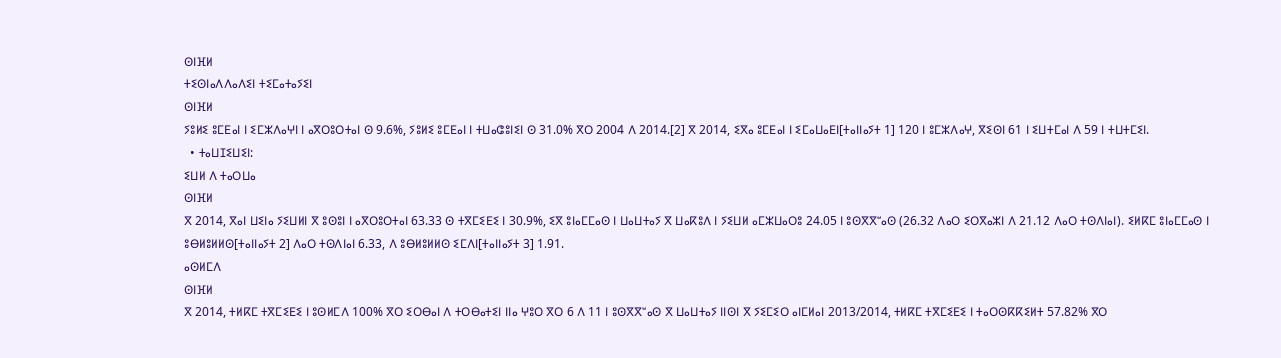ⵙⵏⴼⵍ
ⵜⵉⵙⵏⴰⴷⴷⴰⴷⵉⵏ ⵜⵉⵎⴰⵜⴰⵢⵉⵏ
ⵙⵏⴼⵍ
ⵢⵓⵍⵉ ⵓⵎⴹⴰⵏ ⵏ ⵉⵎⵣⴷⴰⵖⵏ ⵏ ⴰⴳⵔⵓⵔⵜⴰⵏ ⵙ 9.6%, ⵢⵓⵍⵉ ⵓⵎⴹⴰⵏ ⵏ ⵜⵡⴰⵛⵓⵏⵉⵏ ⵙ 31.0% ⴳⵔ 2004 ⴷ 2014.[2] ⴳ 2014, ⵉⴳⴰ ⵓⵎⴹⴰⵏ ⵏ ⵉⵎⴰⵡⴰⴹⵏ[ⵜⴰⵏⵏⴰⵢⵜ 1] 120 ⵏ ⵓⵎⵣⴷⴰⵖ, ⴳⵉⵙⵏ 61 ⵏ ⵉⵡⵜⵎⴰⵏ ⴷ 59 ⵏ ⵜⵡⵜⵎⵉⵏ.
  • ⵜⴰⵡⵊⵉⵡⵉⵏ:
ⵉⵡⵍ ⴷ ⵜⴰⵔⵡⴰ
ⵙⵏⴼⵍ
ⴳ 2014, ⴳⴰⵏ ⵡⵉⵏⴰ ⵢⵉⵡⵍⵏ ⴳ ⵓⵙⵓⵏ ⵏ ⴰⴳⵔⵓⵔⵜⴰⵏ 63.33 ⵙ ⵜⴳⵎⵉⴹⵉ ⵏ 30.9%, ⵉⴳ ⵓⵏⴰⵎⵎⴰⵙ ⵏ ⵡⴰⵡⵜⴰⵢ ⴳ ⵡⴰⴽⵓⴷ ⵏ ⵢⵉⵡⵍ ⴰⵎⵣⵡⴰⵔⵓ 24.05 ⵏ ⵓⵙⴳⴳⵯⴰⵙ (26.32 ⴷⴰⵔ ⵉⵔⴳⴰⵣⵏ ⴷ 21.12 ⴷⴰⵔ ⵜⵙⴷⵏⴰⵏ). ⵉⵍⴽⵎ ⵓⵏⴰⵎⵎⴰⵙ ⵏ ⵓⴱⵍⵓⵍⵍⵙ[ⵜⴰⵏⵏⴰⵢⵜ 2] ⴷⴰⵔ ⵜⵙⴷⵏⴰⵏ 6.33, ⴷ ⵓⴱⵍⵓⵍⵍⵙ ⵉⵎⴷⵏ[ⵜⴰⵏⵏⴰⵢⵜ 3] 1.91.
ⴰⵙⵍⵎⴷ
ⵙⵏⴼⵍ
ⴳ 2014, ⵜⵍⴽⵎ ⵜⴳⵎⵉⴹⵉ ⵏ ⵓⵙⵍⵎⴷ 100% ⴳⵔ ⵉⵔⴱⴰⵏ ⴷ ⵜⵔⴱⴰⵜⵉⵏ ⵏⵏⴰ ⵖⵓⵔ ⴳⵔ 6 ⴷ 11 ⵏ ⵓⵙⴳⴳⵯⴰⵙ ⴳ ⵡⴰⵡⵜⴰⵢ ⵏⵏⵙⵏ ⴳ ⵢⵉⵎⵉⵔ ⴰⵏⵎⵍⴰⵏ 2013/2014, ⵜⵍⴽⵎ ⵜⴳⵎⵉⴹⵉ ⵏ ⵜⴰⵔⵙⴽⴽⵉⵍⵜ 57.82% ⴳⵔ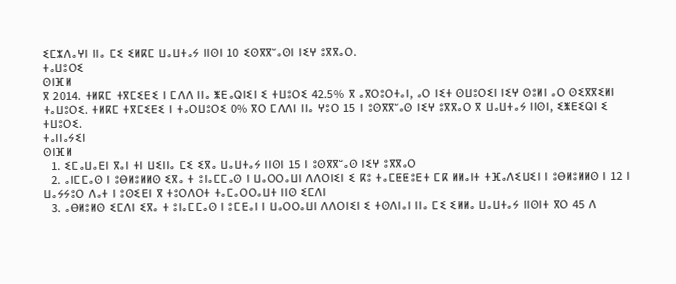ⵉⵎⵣⴷⴰⵖⵏ ⵏⵏⴰ ⵎⵉ ⵉⵍⴽⵎ ⵡⴰⵡⵜⴰⵢ ⵏⵏⵙⵏ 10 ⵉⵙⴳⴳⵯⴰⵙⵏ ⵏⵉⵖ ⵓⴳⴳⴰⵔ.
ⵜⴰⵡⵓⵔⵉ
ⵙⵏⴼⵍ
ⴳ 2014. ⵜⵍⴽⵎ ⵜⴳⵎⵉⴹⵉ ⵏ ⵎⴷⴷ ⵏⵏⴰ ⵥⴹⴰⵕⵏⵉⵏ ⵉ ⵜⵡⵓⵔⵉ 42.5% ⴳ ⴰⴳⵔⵓⵔⵜⴰⵏ, ⴰⵔ ⵏⵉⵜ ⵙⵡⵓⵔⵉⵏ ⵏⵉⵖ ⵙⵓⵍⵏ ⴰⵔ ⵙⵉⴳⴳⵉⵍⵏ ⵜⴰⵡⵓⵔⵉ. ⵜⵍⴽⵎ ⵜⴳⵎⵉⴹⵉ ⵏ ⵜⴰⵔⵡⵓⵔⵉ 0% ⴳⵔ ⵎⴷⴷⵏ ⵏⵏⴰ ⵖⵓⵔ 15 ⵏ ⵓⵙⴳⴳⵯⴰⵙ ⵏⵉⵖ ⵓⴳⴳⴰⵔ ⴳ ⵡⴰⵡⵜⴰⵢ ⵏⵏⵙⵏ, ⵉⵥⴹⵉⵕⵏ ⵉ ⵜⵡⵓⵔⵉ.
ⵜⴰⵏⵏⴰⵢⵉⵏ
ⵙⵏⴼⵍ
  1. ⵉⵎⴰⵡⴰⴹⵏ ⴳⴰⵏ ⵜⵏ ⵡⵉⵏⵏⴰ ⵎⵉ ⵉⴳⴰ ⵡⴰⵡⵜⴰⵢ ⵏⵏⵙⵏ 15 ⵏ ⵓⵙⴳⴳⵯⴰⵙ ⵏⵉⵖ ⵓⴳⴳⴰⵔ
  2. ⴰⵏⵎⵎⴰⵙ ⵏ ⵓⴱⵍⵓⵍⵍⵙ ⵉⴳⴰ ⵜ ⵓⵏⴰⵎⵎⴰⵙ ⵏ ⵡⴰⵔⵔⴰⵡⵏ ⴷⴷⵔⵏⵉⵏ ⵉ ⴽⵓ ⵜⴰⵎⵟⵟⵓⴹⵜ ⵎⴽ ⵍⵍⴰⵏⵜ ⵜⴼⴰⴷⵉⵡⵉⵏ ⵏ ⵓⴱⵍⵓⵍⵍⵙ ⵏ 12 ⵏ ⵡⴰⵢⵢⵓⵔ ⴷⴰⵜ ⵏ ⵓⵙⵉⴹⵏ ⴳ ⵜⵓⵔⴷⵔⵜ ⵜⴰⵎⴰⵔⵔⴰⵡⵜ ⵏⵏⵙ ⵉⵎⴷⵏ
  3. ⴰⴱⵍⵓⵍⵙ ⵉⵎⴷⵏ ⵉⴳⴰ ⵜ ⵓⵏⴰⵎⵎⴰⵙ ⵏ ⵓⵎⴹⴰⵏ ⵏ ⵡⴰⵔⵔⴰⵡⵏ ⴷⴷⵔⵏⵉⵏ ⵉ ⵜⵙⴷⵏⴰⵏ ⵏⵏⴰ ⵎⵉ ⵉⵍⵍⴰ ⵡⴰⵡⵜⴰⵢ ⵏⵏⵙⵏⵜ ⴳⵔ 45 ⴷ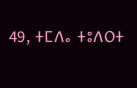49, ⵜⵎⴷⴰ ⵜⵓⴷⵔⵜ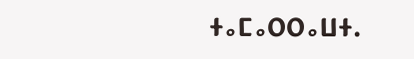ⵜⴰⵎⴰⵔⵔⴰⵡⵜ.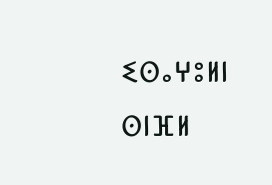ⵉⵙⴰⵖⵓⵍⵏ
ⵙⵏⴼⵍ